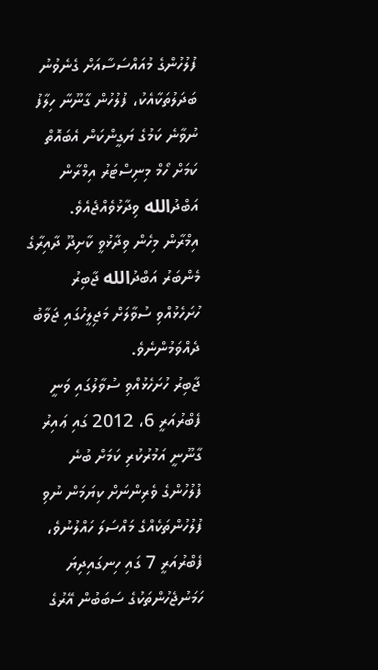ފުލުހުންގެ މުއައްސަސާއަށް ގެނެވުނު ބަދަލުތަކާއެކު، ފުލުހުން ގާނޫނާ ހިލާފު ނުވާނެ ކަމުގެ ޔަގީންކަން އެބައޮތް ކަމަށް ހޯމް މިނިސްޓަރު އިމްރާން އަބްދުالله ވިދާޅުވެއްޖެއެވެ.
އިމްރާން މިހެން ވިދާޅުވީ ކާށިދޫ ދާއިރާގެ މެންބަރު އަބްދުالله ޖާބިރު ހުށަހެޅުއްވި ސުވާލަށް މަޖިލީހުގައި ޖަވާބު ދެއްވަމުންނެވެ.
ޖާބިރު ހުށަހެޅުއްވި ސުވާލުގައި ވަނީ ފެބްރުއަރީ 6، 2012 ގައި ޢައިރު ގާނޫނީ އަމުރުކުރި ކަމަށް ބުނެ ފުލުހުންގެ ވެރިންނަށް ކިޔަމަން ނުވި ފުލުހުންތަކެއްގެ މައްސަލަ ހައްލުނުވެ، ފެބްރުއަރީ 7 ގައި ހިނގައިދިޔަ ހަމަނުޖެހުންތަކުގެ ސަބަބުން އޭރުގެ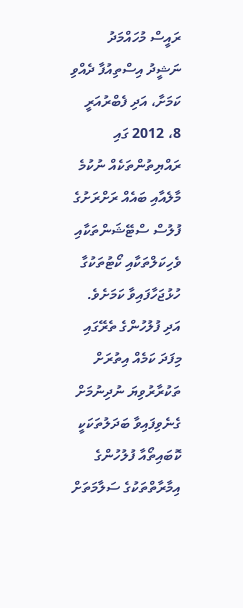ރައީސް މުހައްމަދު ނަޝީދު އިސްތިއުފާ ދެއްވި ކަމަށާ، އަދި ފެބްރުއަރީ 8، 2012 ގައި ރައްޔިތުންތަކެއް ނުކުމެ މާލެއާއި ބައެއް ރަށްރަށުގެ ފުލުސް ސްޓޭޝަންތަކާއި ވެހިކަލްތަކާއި ކޯޓުތަކުގާ ހުޅުޖަހާފައިވާ ކަމަށެވެ. އަދި ފުލުހުންގެ ތެރޭގައި މިފަދަ ކަމެއް އިތުރަށް ތަކުރާރުވިޔަ ނުދިނުމަށް ގެނެވިފައިވާ ބަދަލުތަކަކީ ކޮބައިތޯއާ ފުލުހުންގެ އިމާރާތްތަކުގެ ސަލާމަތަށް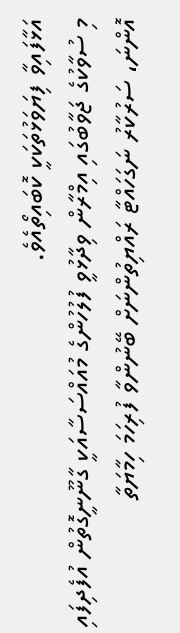އަޅާފައިވާ ފިޔަވަޅުތަކަކީ ކޮބައިތޯއެވެ.
މި ސުވާކުގެ ޖަވާބުގައި އިމްރާން ވިދާޅުވީ ފުލުހުންގެ މުއައްސަސާއަކީ ގާނޫނީގޮތުން އުފެދިފައި އޮންނަ، ސަރުކާރު ނަގަހައްޓާ ރައްޔިތުންނަށް ބޭނުންވާ ފުރިހަމަ ހިމާޔަތާ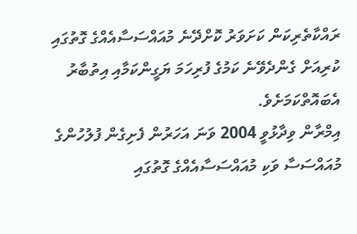ރައްކާތެރިކަން ކަށަވަރު ކޮށްދޭނެ މުއައްސަސާއެއްގެ ގޮތުގައި ކުރިއަށް ގެންދެވޭނެ ކަމުގެ ފުރިހަމަ ޔަގީންކަމާއި އިތުބާރު އެބައޮތްކަމަށެވެ.
އިމްރާން ވިދާޅުވީ 2004 ވަނަ އަހަރުން ފެށިގެން ފުލުހުންގެ މުއައްސަސާ ވަކި މުއައްސަސާއެއްގެ ގޮތުގައި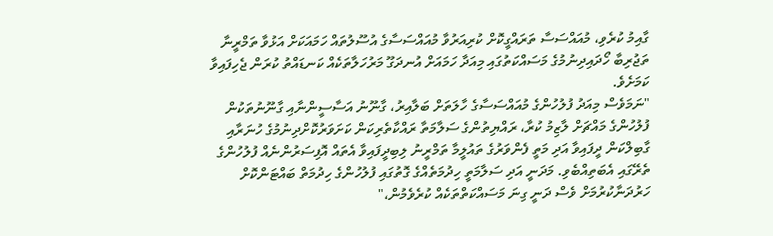ގާއިމު ކުރެވި، މުއައްސަސާ ތަރައްގީކޮށް ކުރިއަރުވާ މުއައްސަސާގެ އުސޫލުތައް ހަމައަކަށް އަޅުވާ ތަމްރީނާ ތަޖުރިބާ ހޯދައިދިނުމުގެ މަސައްކަތުގައި މިއަދާ ހަމައަށް އުނދަގޫ މަރުހަލާތަކެއް ކަނޑައްތު ކުރަން ޖެހިފައިވާ ކަމަށެވެ.
"ނަމަވެސް މިއަދު ފުލުހުންގެ މުއައްސަސާގެ ހާލަތަށް ބަލާއިރު، ގާނޫނު އަސާސީންނާއި ގާނޫނުތަކުން ފުލުހުންގެ މައްޗަށް ލާޒިމު ކުރާ، ރައްޔިތުންގެ ސަލާމަތާ ރައްކާތެރިކަން ކަށަވަރުކޮށްދިނުމުގެ ހުނަރާއި ގާބިލްކަން ދީފައިވާ އަދި މަތީ ފެންވަރުގެ ތައުލީމާ ތަމްރީނު ލިބިދީފައިވާ އެތައް އޮފިސަރުންނެއް ފުލުހުންގެ ތެރޭގައި އެބަތިއްބެވި. މަދަނީ އަދި ސަލާމަތީ ހިދުމަތެއްގެ ގޮތުގައި ފުލުހުންގެ ހިދުމަތް ބައްޓަންކޮށް ހަރުދަނާކުރުމަށް ވެސް ދަނީ ގިނަ މަސައްކަތްތަކެއް ކުރެވެމުން،"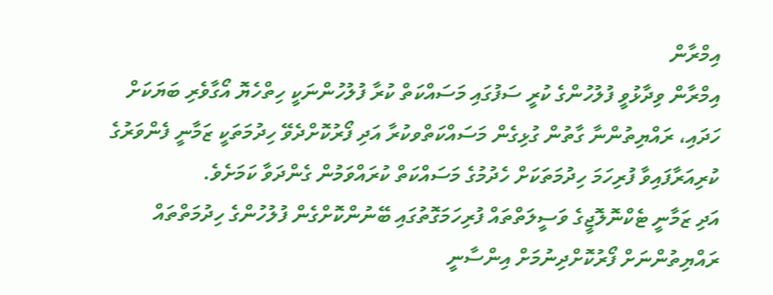އިމްރާން
އިމްރާން ވިދާޅުވީ ފުލުހުންގެ ކުރީ ސަފުގައި މަސައްކަތް ކުރާ ފުލުހުންނަކީ ހިތްހެޔޮ އޯގާވެރި ބަޔަކަށް ހަދައި، ރައްޔިތުންނާ ގާތުން ގުޅިގެން މަސައްކަތްވކުރާ އަދި ފޯރުކޮށްދެވޭ ހިދުމަތަކީ ޒަމާނީ ފެންވަރުގެ ކުރިއަރާފައިވާ ފުރިހަމަ ހިދުމަތަކަށް ހެދުމުގެ މަސައްކަތް ކުރައްވަމުން ގެންދަވާ ކަމަށެވެ.
އަދި ޒަމާނީ ޓެކްނޮލޮޖީގެ ވަސީލަތްތައް ފުރިހަމަގޮތުގައި ބޭނުންކޮށްގެން ފުލުހުންގެ ހިދުމަތްތައް ރައްޔިތުންނަށް ފޯރުކޮށްދިނުމަށް އިންސާނީ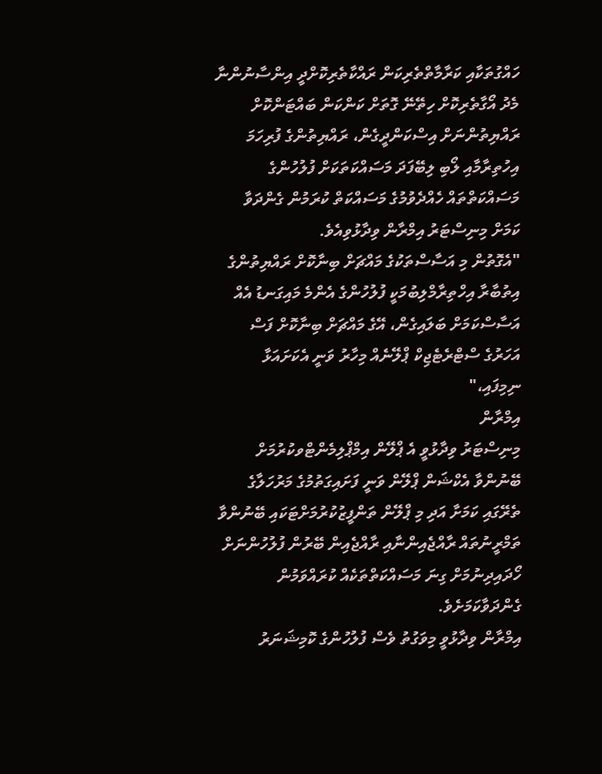ހައްގުތަކާއި ކަރާމާތްތެރިކަން ރައްކާތެރިކޮށްދީ އިންސާނުންނާ މެދު އޯގާތެރިކޮށް ހިތޭނޭ ގޮތަށް ކަންކަން ބައްޓަންކޮށް ރައްޔިތުންނަށް އިސްކަންދީގެން، ރައްޔިތުންގެ ފުރިހަމަ އިހުތިރާމާއި ލޯބި ލިބޭފަދަ މަސައްކަތަކަށް ފުލުހުންގެ މަސައްކަތްތައް ހެއްދެވުމުގެ މަސައްކަތް ކުރަމުން ގެންދަވާ ކަމަށް މިނިސްޓަރު އިމްރާން ވިދާޅުވިއެވެ.
"އެގޮތުން މި އަސާސްތަކުގެ މައްޗަށް ބިނާކޮށް ރައްޔިތުންގެ އިތުބާރާ އިހްތިރާމްލިބުމަކީ ފުލުހުންގެ އެންމެ މައިގަނޑު އެއް އަސާސްކަމަށް ބަލައިގެން، އޭގެ މައްޗަށް ބިނާކޮށް ފަސް އަހަރުގެ ސްޓްރެޓެޖިކް ޕްލޭނެއް މިހާރު ވަނީ އެކަށައަޅާ ނިމިފައި،"
އިމްރާން
މިނިސްޓަރު ވިދާޅުވީ އެ ޕްލޭން އިމްޕްލިމެންޓްވކުރުމަށް ބޭނުންވާ އެކްޝަން ޕްލޭން ވަނީ ފަށައިގަތުމުގެ މަރުހަލާގެ ތެރޭގައި ކަމަށާ އަދި މި ޕްލޭން ތަންފީޒުކުރުމަށްޓަކައި ބޭނުންވާ ތަމްރީނުތައް ރާއްޖެއިންނާއި ރާއްޖެއިން ބޭރުން ފުލުހުންނަށް ހޯދައިދިނުމަށް ގިނަ މަސައްކަތްތަކެއް ކުރައްވަމުން ގެންދަވާކަމަށެވެ.
އިމްރާން ވިދާޅުވީ މިވަގުތު ވެސް ފުލުހުންގެ ކޮމިޝަނަރު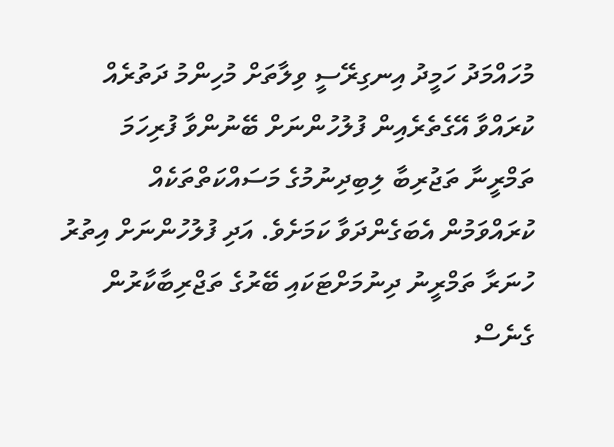މުހައްމަދު ހަމީދު އިނގިރޭސީ ވިލާތަށް މުހިންމު ދަތުރެއް ކުރައްވާ އޭގެތެރެއިން ފުލުހުންނަށް ބޭނުންވާ ފުރިހަމަ ތަމްރީނާ ތަޖުރިބާ ލިބިދިނުމުގެ މަސައްކަތްތަކެއް ކުރައްވަމުން އެބަގެންދަވާ ކަމަށެވެ. އަދި ފުލުހުންނަށް އިތުރު ހުނަރާ ތަމްރީނު ދިނުމަށްޓަކައި ބޭރުގެ ތަޖްރިބާކާރުން ގެނެސް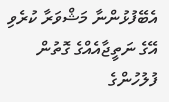އެބޭފުޅުންނާ މަޝްވަރާ ކުރެވި އޭގެ ނަތީޖާއެއްގެ ގޮތުން ފުލުހުންގެ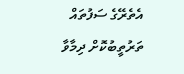އެތެރޭގެ ސަފުތައް ތަރުތީބުކޮށް ދިމާވާ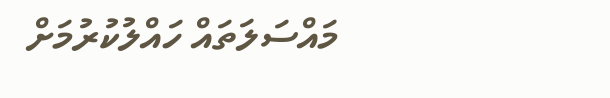މައްސަލަތައް ހައްލުކުރުމަށް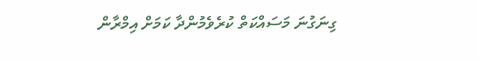ގިނަގުނަ މަސައްކަތް ކުރެވެމުންދާ ކަމަށް އިމްރާން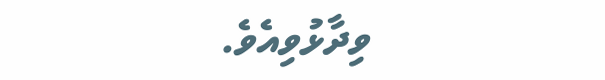ވިދާޅުވިއެވެ.